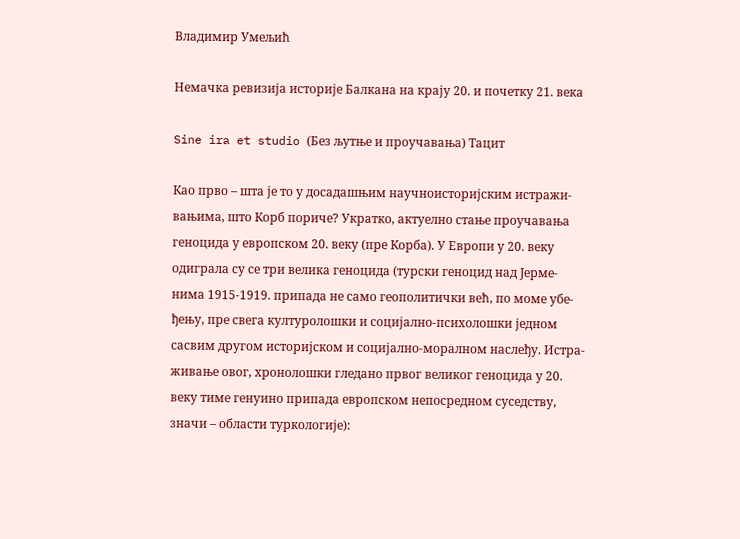Владимир Умељић

Немачка ревизија историје Балкана на крају 20. и почетку 21. века

Sine ira et studio (Без љутње и проучавања) Тацит

Као прво – шта је то у досадашњим научноисторијским истражи-
вањима, што Корб пориче? Укратко, актуелно стање проучавања
геноцида у европском 20. веку (пре Корба). У Европи у 20. веку
одиграла су се три велика геноцида (турски геноцид над Јерме-
нима 1915-1919. припада не само геополитички већ, по моме убе-
ђењу, пре свега културолошки и социјално-психолошки једном
сасвим другом историјском и социјално-моралном наслеђу. Истра-
живање овог, хронолошки гледано првог великог геноцида у 20.
веку тиме генуино припада европском непосредном суседству,
значи – области туркологије):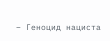– Геноцид нациста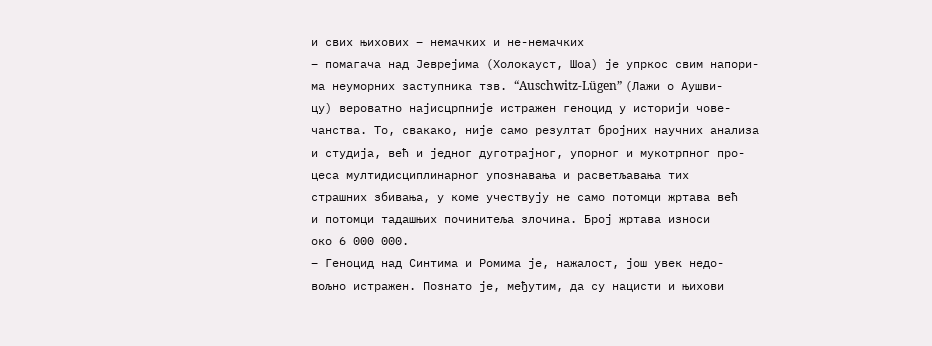и свих њихових – немачких и не-немачких
– помагача над Јеврејима (Холокауст, Шоа) је упркос свим напори-
ма неуморних заступника тзв. “Auschwitz-Lügen” (Лажи о Аушви-
цу) вероватно најисцрпније истражен геноцид у историји чове-
чанства. То, свакако, није само резултат бројних научних анализа
и студија, већ и једног дуготрајног, упорног и мукотрпног про-
цеса мултидисциплинарног упознавања и расветљавања тих
страшних збивања, у коме учествују не само потомци жртава већ
и потомци тадашњих починитеља злочина. Број жртава износи
око 6 000 000.
– Геноцид над Синтима и Ромима је, нажалост, још увек недо-
вољно истражен. Познато је, међутим, да су нацисти и њихови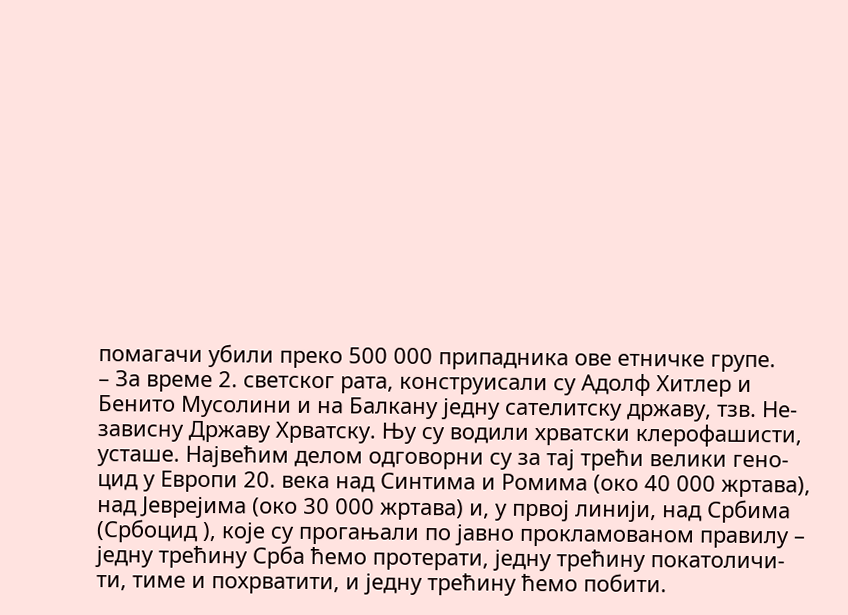помагачи убили преко 500 000 припадника ове етничке групе.
– За време 2. светског рата, конструисали су Адолф Хитлер и
Бенито Мусолини и на Балкану једну сателитску државу, тзв. Не-
зависну Државу Хрватску. Њу су водили хрватски клерофашисти,
усташе. Највећим делом одговорни су за тај трећи велики гено-
цид у Европи 20. века над Синтима и Ромима (око 40 000 жртава),
над Јеврејима (око 30 000 жртава) и, у првој линији, над Србима
(Србоцид ), које су прогањали по јавно прокламованом правилу –
једну трећину Срба ћемо протерати, једну трећину покатоличи-
ти, тиме и похрватити, и једну трећину ћемо побити.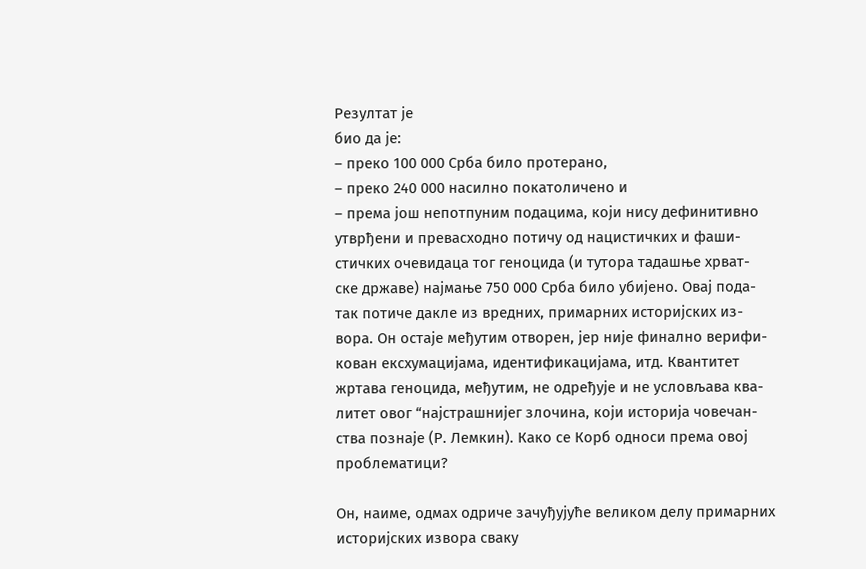Резултат је
био да је:
– преко 100 000 Срба било протерано,
– преко 240 000 насилно покатоличено и
– према још непотпуним подацима, који нису дефинитивно
утврђени и превасходно потичу од нацистичких и фаши-
стичких очевидаца тог геноцида (и тутора тадашње хрват-
ске државе) најмање 750 000 Срба било убијено. Овај пода-
так потиче дакле из вредних, примарних историјских из-
вора. Он остаје међутим отворен, јер није финално верифи-
кован ексхумацијама, идентификацијама, итд. Квантитет
жртава геноцида, међутим, не одређује и не условљава ква-
литет овог “најстрашнијег злочина, који историја човечан-
ства познаје (Р. Лемкин). Како се Корб односи према овој
проблематици?

Он, наиме, одмах одриче зачуђујуће великом делу примарних
историјских извора сваку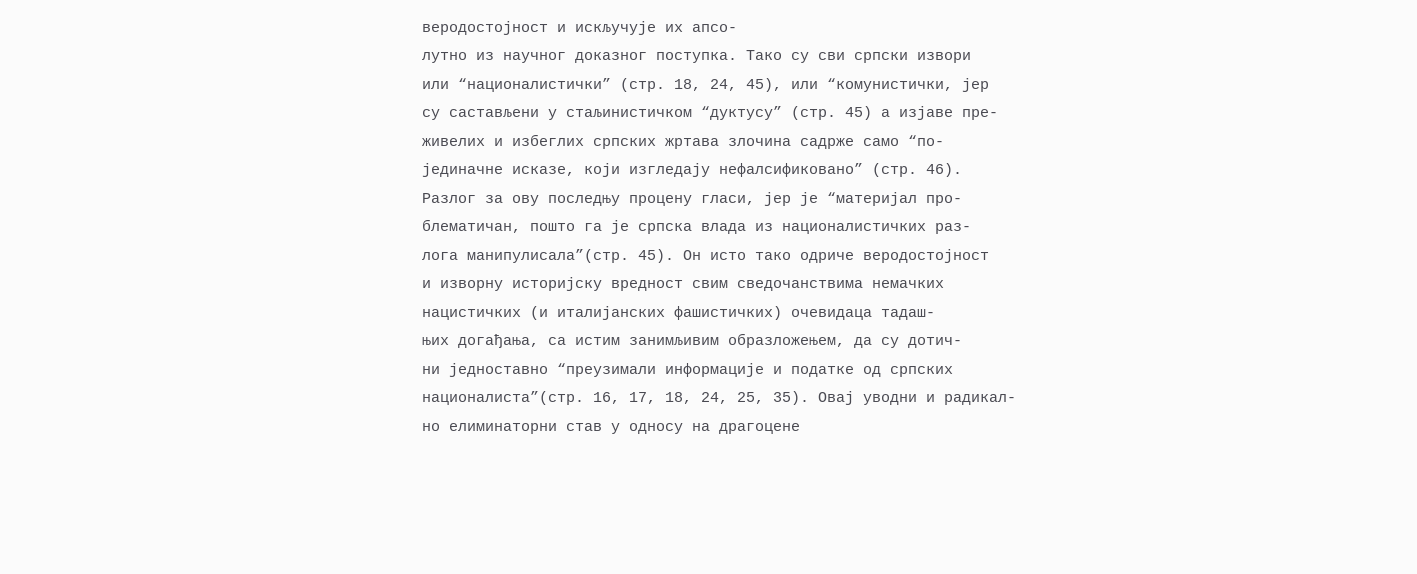веродостојност и искључује их апсо-
лутно из научног доказног поступка. Тако су сви српски извори
или “националистички” (стр. 18, 24, 45), или “комунистички, јер
су састављени у стаљинистичком “дуктусу” (стр. 45) а изјаве пре-
живелих и избеглих српских жртава злочина садрже само “по-
јединачне исказе, који изгледају нефалсификовано” (стр. 46).
Разлог за ову последњу процену гласи, јер је “материјал про-
блематичан, пошто га је српска влада из националистичких раз-
лога манипулисала”(стр. 45). Он исто тако одриче веродостојност
и изворну историјску вредност свим сведочанствима немачких
нацистичких (и италијанских фашистичких) очевидаца тадаш-
њих догађања, са истим занимљивим образложењем, да су дотич-
ни једноставно “преузимали информације и податке од српских
националиста”(стр. 16, 17, 18, 24, 25, 35). Овај уводни и радикал-
но елиминаторни став у односу на драгоцене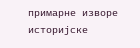примарне изворе
историјске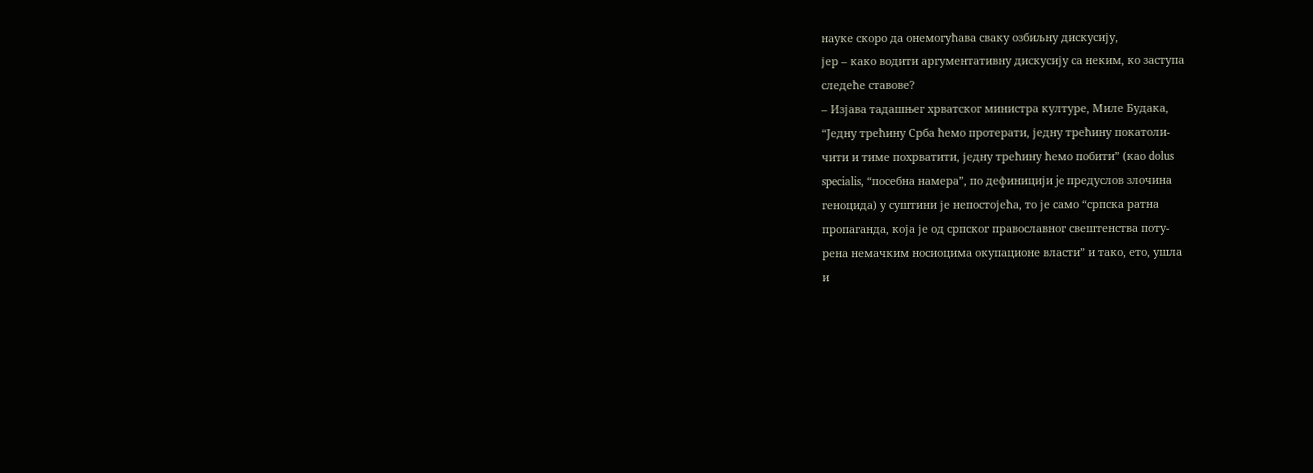науке скоро да онемогућава сваку озбиљну дискусију,
јер – како водити аргументативну дискусију са неким, ко заступа
следеће ставове?
– Изјава тадашњег хрватског министра културе, Миле Будака,
“Једну трећину Срба ћемо протерати, једну трећину покатоли-
чити и тиме похрватити, једну трећину ћемо побити” (као dolus
specialis, “посебна намера”, по дефиницији je предуслов злочина
геноцида) у суштини је непостојећа, то је само “српска ратна
пропаганда, која је од српског православног свештенства поту-
рена немачким носиоцима окупационе власти” и тако, ето, ушла
и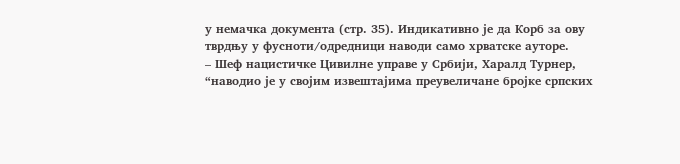у немачка документа (стр. 35). Индикативно је да Корб за ову
тврдњу у фусноти/одредници наводи само хрватске ауторе.
– Шеф нацистичке Цивилне управе у Србији, Харалд Турнер,
“наводио је у својим извештајима преувеличане бројке српских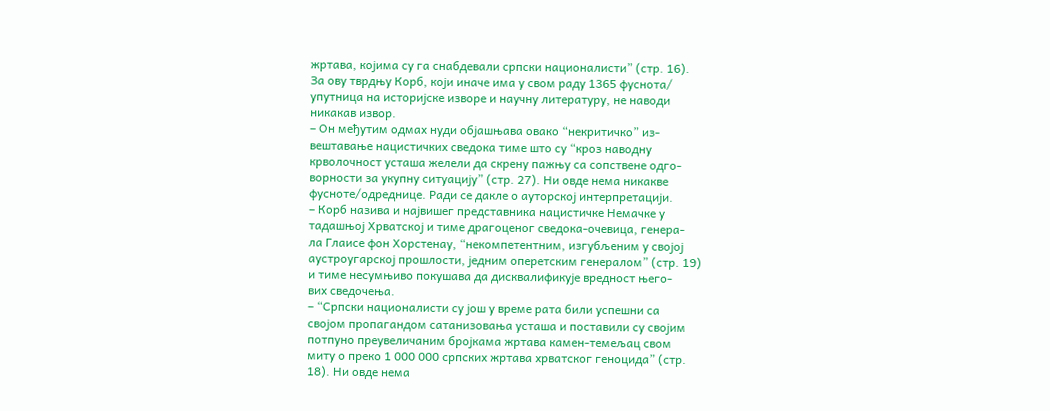жртава, којима су га снабдевали српски националисти” (стр. 16).
За ову тврдњу Корб, који иначе има у свом раду 1365 фуснота/
упутница на историјске изворе и научну литературу, не наводи
никакав извор.
– Он међутим одмах нуди објашњава овако “некритичко” из-
вештавање нацистичких сведока тиме што су “кроз наводну
крволочност усташа желели да скрену пажњу са сопствене одго-
ворности за укупну ситуацију” (стр. 27). Ни овде нема никакве
фусноте/одреднице. Ради се дакле о ауторској интерпретацији.
– Корб назива и највишег представника нацистичке Немачке у
тадашњој Хрватској и тиме драгоценог сведока-очевица, генера-
ла Глаисе фон Хорстенау, “некомпетентним, изгубљеним у својој
аустроугарској прошлости, једним оперетским генералом” (стр. 19)
и тиме несумњиво покушава да дисквалификује вредност њего-
вих сведочења.
– “Српски националисти су још у време рата били успешни са
својом пропагандом сатанизовања усташа и поставили су својим
потпуно преувеличаним бројкама жртава камен-темељац свом
миту о преко 1 000 000 српских жртава хрватског геноцида” (стр.
18). Ни овде нема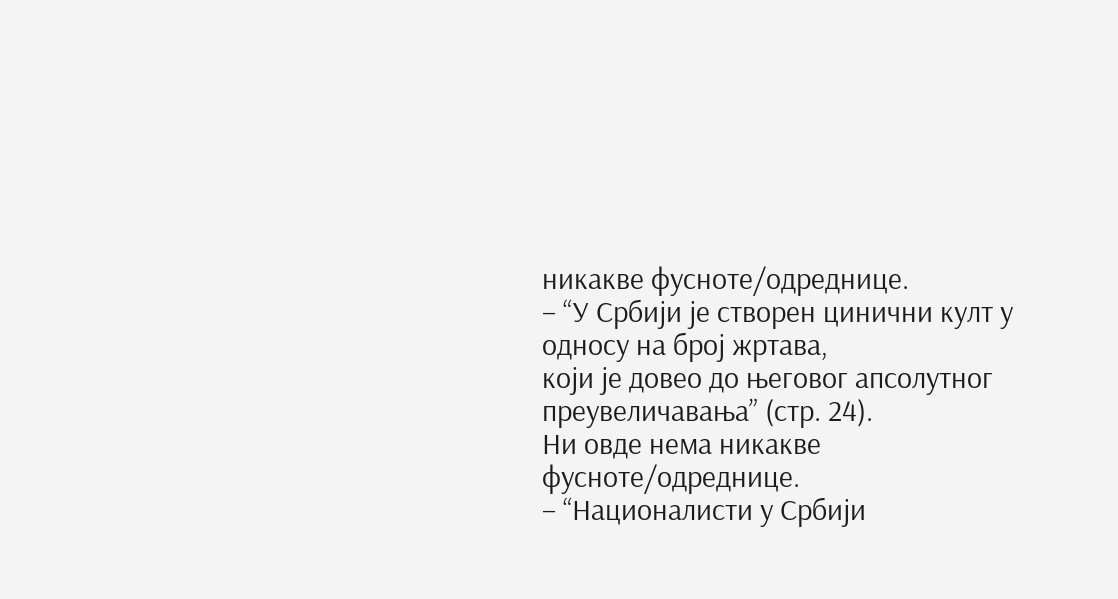никакве фусноте/одреднице.
– “У Србији је створен цинични култ у односу на број жртава,
који је довео до његовог апсолутног преувеличавања” (стр. 24).
Ни овде нема никакве фусноте/одреднице.
– “Националисти у Србији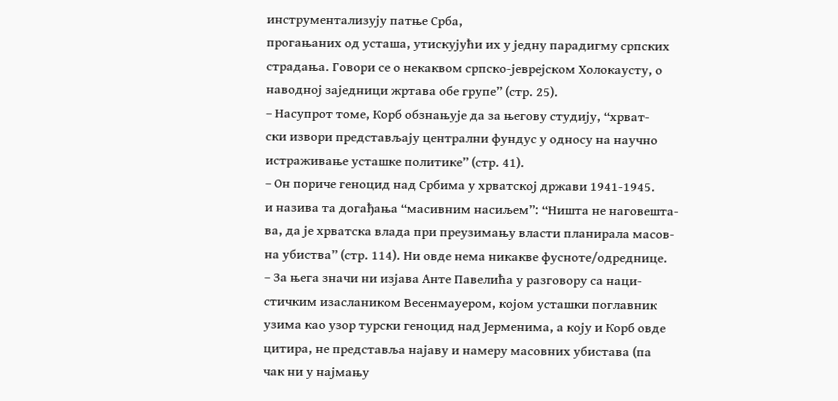инструментализују патње Срба,
прогањаних од усташа, утискујући их у једну парадигму српских
страдања. Говори се о некаквом српско-јеврејском Холокаусту, о
наводној заједници жртава обе групе” (стр. 25).
– Насупрот томе, Корб обзнањује да за његову студију, “хрват-
ски извори представљају централни фундус у односу на научно
истраживање усташке политике” (стр. 41).
– Он пориче геноцид над Србима у хрватској држави 1941-1945.
и назива та догађања “масивним насиљем”: “Ништа не наговешта-
ва, да је хрватска влада при преузимању власти планирала масов-
на убиства” (стр. 114). Ни овде нема никакве фусноте/одреднице.
– За њега значи ни изјава Анте Павелића у разговору са наци-
стичким изаслаником Весенмаyером, којом усташки поглавник
узима као узор турски геноцид над Јерменима, а коју и Корб овде
цитира, не представља најаву и намеру масовних убистава (па
чак ни у најмању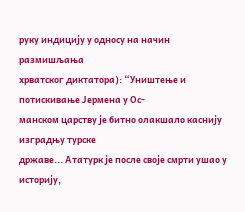руку индицију у односу на начин размишљања
хрватског диктатора): “Уништење и потискивање Јермена у Ос-
манском царству је битно олакшало каснију изградњу турске
државе... Ататурк је после своје смрти ушао у историју,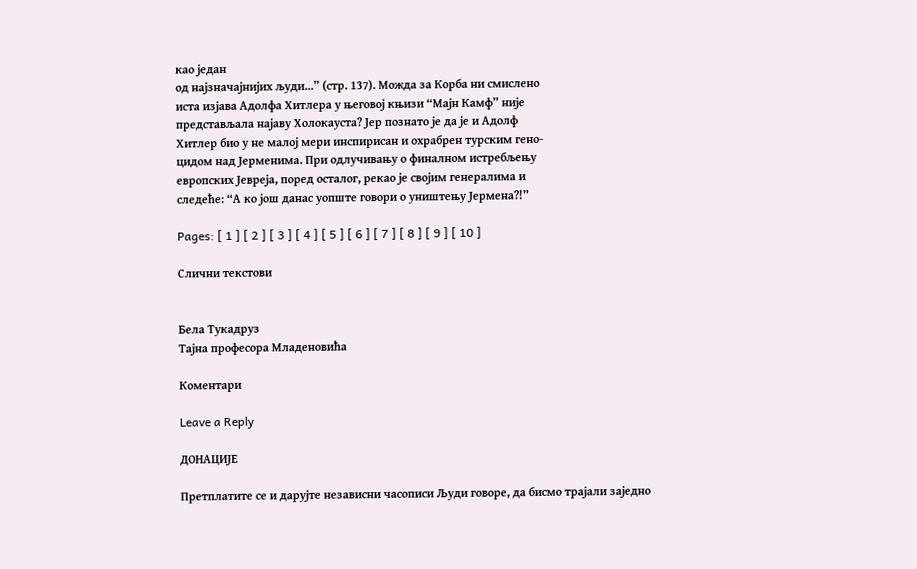као један
од најзначајнијих људи...” (стр. 137). Можда за Корба ни смислено
иста изјава Адолфа Хитлера у његовој књизи “Мајн Камф” није
представљала најаву Холокауста? Јер познато је да је и Адолф
Хитлер био у не малој мери инспирисан и охрабрен турским гено-
цидом над Јерменима. При одлучивању о финалном истребљењу
европских Јевреја, поред осталог, рекао је својим генералима и
следеће: “А ко још данас уопште говори о уништењу Јермена?!”

Pages: [ 1 ] [ 2 ] [ 3 ] [ 4 ] [ 5 ] [ 6 ] [ 7 ] [ 8 ] [ 9 ] [ 10 ]

Слични текстови


Бела Tукадруз
Тајна професора Младеновића

Коментари

Leave a Reply

ДОНАЦИЈЕ

Претплатите се и дарујте независни часописи Људи говоре, да бисмо трајали заједно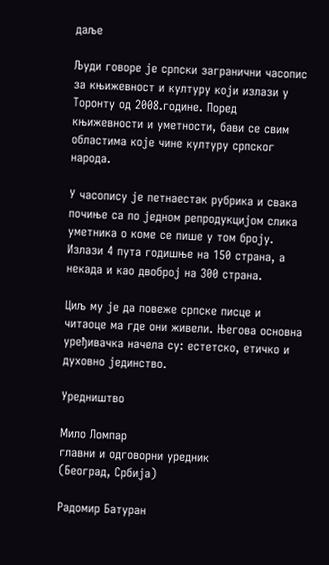даље

Људи говоре је српски загранични часопис за књижевност и културу који излази у Торонту од 2008.године. Поред књижевности и уметности, бави се свим областима које чине културу српског народа.

У часопису је петнаестак рубрика и свака почиње са по једном репродукцијом слика уметника о коме се пише у том броју. Излази 4 пута годишње на 150 страна, а некада и као двоброј на 300 страна.

Циљ му је да повеже српске писце и читаоце ма где они живели. Његова основна уређивачка начела су: естетско, етичко и духовно јединство.

Уредништво

Мило Ломпар
главни и одговорни уредник
(Београд, Србија)

Радомир Батуран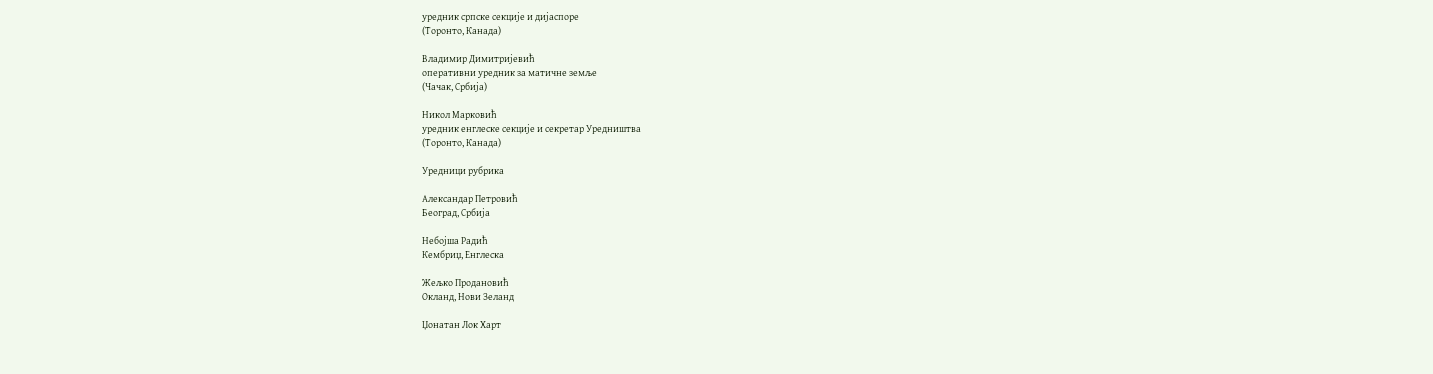уредник српске секције и дијаспоре
(Торонто, Канада)

Владимир Димитријевић
оперативни уредник за матичне земље
(Чачак, Србија)

Никол Марковић
уредник енглеске секције и секретар Уредништва
(Торонто, Канада)

Уредници рубрика

Александар Петровић
Београд, Србија

Небојша Радић
Кембриџ, Енглеска

Жељко Продановић
Окланд, Нови Зеланд

Џонатан Лок Харт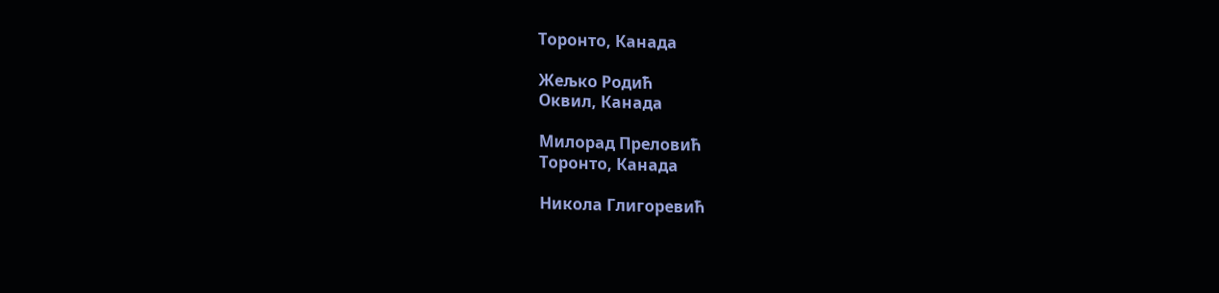Торонто, Канада

Жељко Родић
Оквил, Канада

Милорад Преловић
Торонто, Канада

Никола Глигоревић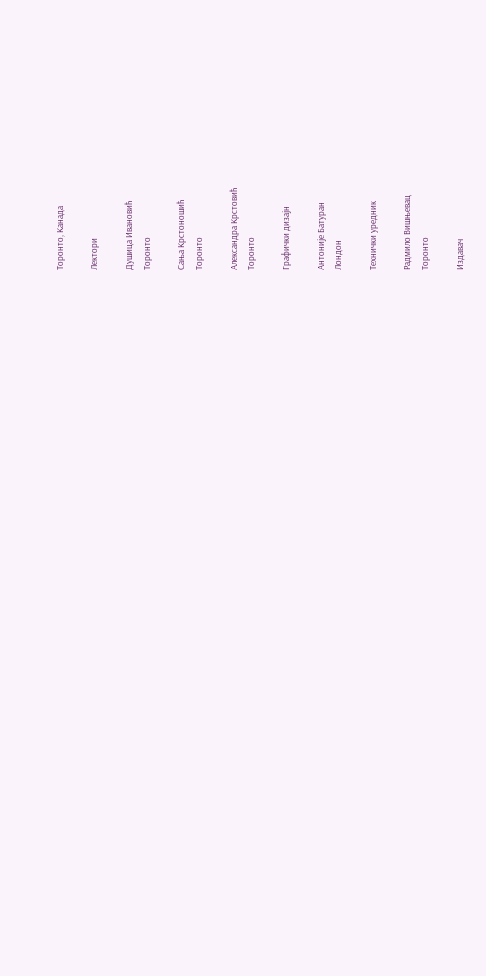Торонто, Канада

Лектори

Душица Ивановић
Торонто

Сања Крстоношић
Торонто

Александра Крстовић
Торонто

Графички дизајн

Антоније Батуран
Лондон

Технички уредник

Радмило Вишњевац
Торонто

Издавач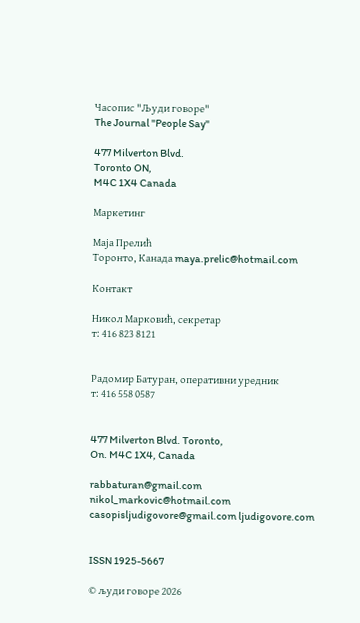Часопис "Људи говоре"
The Journal "People Say"

477 Milverton Blvd.
Toronto ON,
M4C 1X4 Canada

Маркетинг

Маја Прелић
Торонто, Канада maya.prelic@hotmail.com

Контакт

Никол Марковић, секретар
т: 416 823 8121


Радомир Батуран, oперативни уредник
т: 416 558 0587


477 Milverton Blvd. Toronto,
On. M4C 1X4, Canada

rabbaturan@gmail.com nikol_markovic@hotmail.com casopisljudigovore@gmail.com ljudigovore.com


ISSN 1925-5667

© људи говоре 2026